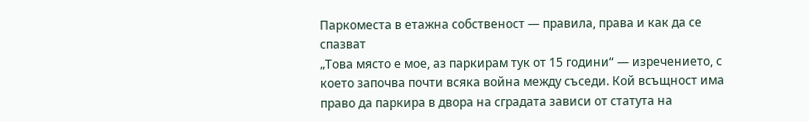Паркоместа в етажна собственост — правила, права и как да се спазват
„Това място е мое, аз паркирам тук от 15 години“ — изречението, с което започва почти всяка война между съседи. Кой всъщност има право да паркира в двора на сградата зависи от статута на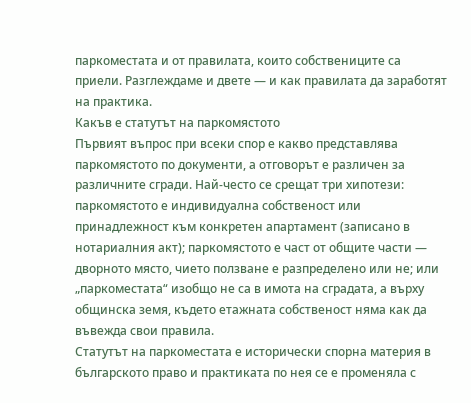паркоместата и от правилата, които собствениците са приели. Разглеждаме и двете — и как правилата да заработят на практика.
Какъв е статутът на паркомястото
Първият въпрос при всеки спор е какво представлява паркомястото по документи, а отговорът е различен за различните сгради. Най-често се срещат три хипотези: паркомястото е индивидуална собственост или принадлежност към конкретен апартамент (записано в нотариалния акт); паркомястото е част от общите части — дворното място, чието ползване е разпределено или не; или „паркоместата“ изобщо не са в имота на сградата, а върху общинска земя, където етажната собственост няма как да въвежда свои правила.
Статутът на паркоместата е исторически спорна материя в българското право и практиката по нея се е променяла с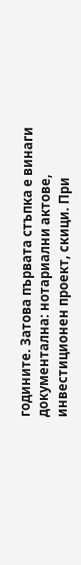годините. Затова първата стъпка е винаги документална: нотариални актове, инвестиционен проект, скици. При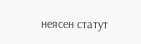неясен статут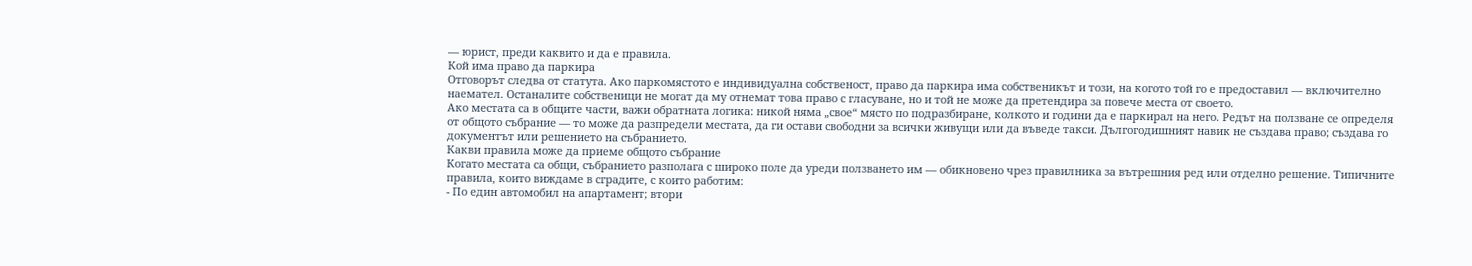— юрист, преди каквито и да е правила.
Кой има право да паркира
Отговорът следва от статута. Ако паркомястото е индивидуална собственост, право да паркира има собственикът и този, на когото той го е предоставил — включително наемател. Останалите собственици не могат да му отнемат това право с гласуване, но и той не може да претендира за повече места от своето.
Ако местата са в общите части, важи обратната логика: никой няма „свое“ място по подразбиране, колкото и години да е паркирал на него. Редът на ползване се определя от общото събрание — то може да разпредели местата, да ги остави свободни за всички живущи или да въведе такси. Дългогодишният навик не създава право; създава го документът или решението на събранието.
Какви правила може да приеме общото събрание
Когато местата са общи, събранието разполага с широко поле да уреди ползването им — обикновено чрез правилника за вътрешния ред или отделно решение. Типичните правила, които виждаме в сградите, с които работим:
- По един автомобил на апартамент; втори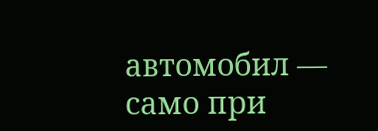автомобил — само при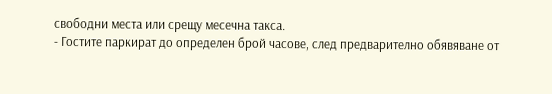свободни места или срещу месечна такса.
- Гостите паркират до определен брой часове, след предварително обявяване от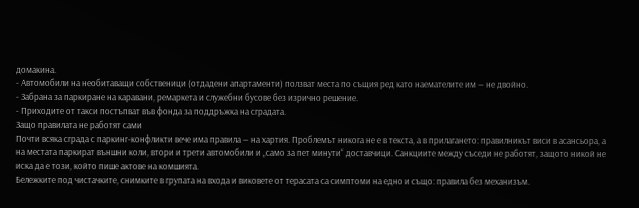домакина.
- Автомобили на необитаващи собственици (отдадени апартаменти) ползват места по същия ред като наемателите им — не двойно.
- Забрана за паркиране на каравани, ремаркета и служебни бусове без изрично решение.
- Приходите от такси постъпват във фонда за поддръжка на сградата.
Защо правилата не работят сами
Почти всяка сграда с паркинг-конфликти вече има правила — на хартия. Проблемът никога не е в текста, а в прилагането: правилникът виси в асансьора, а на местата паркират външни коли, втори и трети автомобили и „само за пет минути“ доставчици. Санкциите между съседи не работят, защото никой не иска да е този, който пише актове на комшията.
Бележките под чистачките, снимките в групата на входа и виковете от терасата са симптоми на едно и също: правила без механизъм.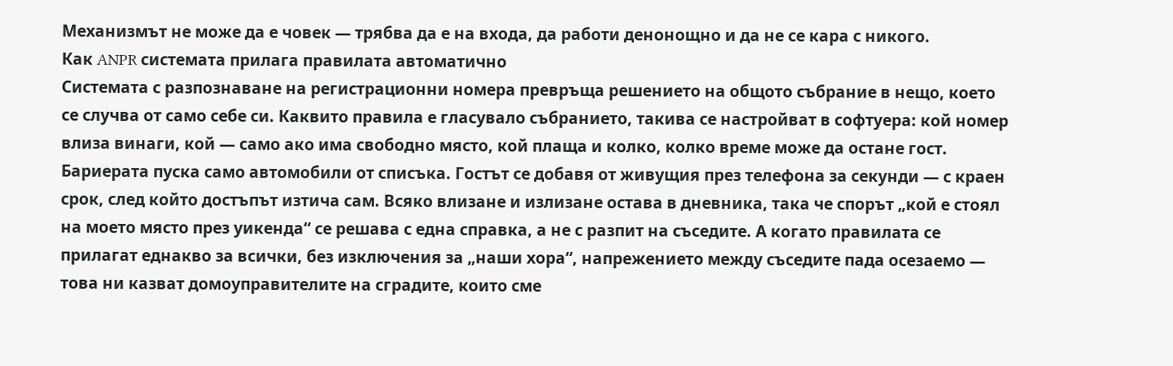Механизмът не може да е човек — трябва да е на входа, да работи денонощно и да не се кара с никого.
Как ANPR системата прилага правилата автоматично
Системата с разпознаване на регистрационни номера превръща решението на общото събрание в нещо, което се случва от само себе си. Каквито правила е гласувало събранието, такива се настройват в софтуера: кой номер влиза винаги, кой — само ако има свободно място, кой плаща и колко, колко време може да остане гост.
Бариерата пуска само автомобили от списъка. Гостът се добавя от живущия през телефона за секунди — с краен срок, след който достъпът изтича сам. Всяко влизане и излизане остава в дневника, така че спорът „кой е стоял на моето място през уикенда“ се решава с една справка, а не с разпит на съседите. А когато правилата се прилагат еднакво за всички, без изключения за „наши хора“, напрежението между съседите пада осезаемо — това ни казват домоуправителите на сградите, които сме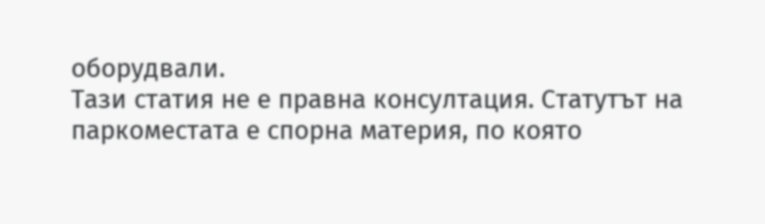оборудвали.
Тази статия не е правна консултация. Статутът на паркоместата е спорна материя, по която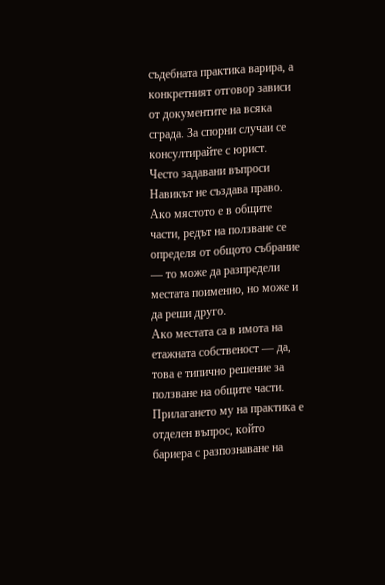съдебната практика варира, а конкретният отговор зависи от документите на всяка сграда. За спорни случаи се консултирайте с юрист.
Често задавани въпроси
Навикът не създава право. Ако мястото е в общите части, редът на ползване се определя от общото събрание — то може да разпредели местата поименно, но може и да реши друго.
Ако местата са в имота на етажната собственост — да, това е типично решение за ползване на общите части. Прилагането му на практика е отделен въпрос, който бариера с разпознаване на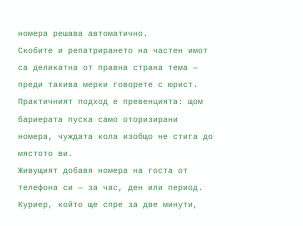номера решава автоматично.
Скобите и репатрирането на частен имот са деликатна от правна страна тема — преди такива мерки говорете с юрист. Практичният подход е превенцията: щом бариерата пуска само оторизирани номера, чуждата кола изобщо не стига до мястото ви.
Живущият добавя номера на госта от телефона си — за час, ден или период. Куриер, който ще спре за две минути,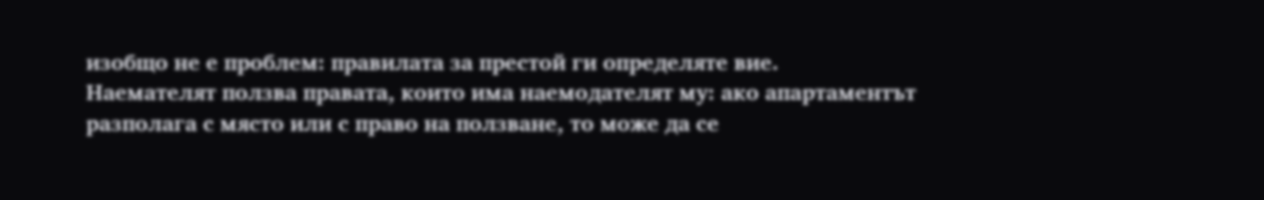изобщо не е проблем: правилата за престой ги определяте вие.
Наемателят ползва правата, които има наемодателят му: ако апартаментът разполага с място или с право на ползване, то може да се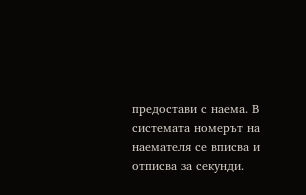предостави с наема. В системата номерът на наемателя се вписва и отписва за секунди.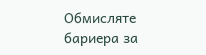Обмисляте бариера за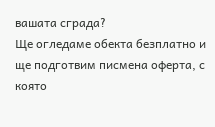вашата сграда?
Ще огледаме обекта безплатно и ще подготвим писмена оферта, с която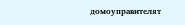домоуправителят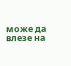може да влезе на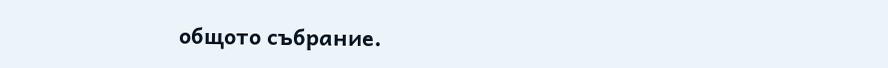общото събрание.